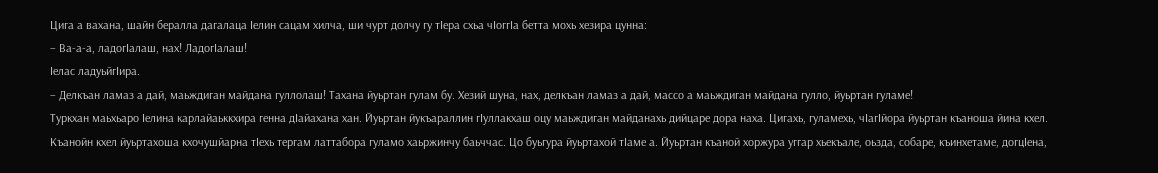Цига а вахана, шайн бералла дагалаца Iелин сацам хилча, ши чурт долчу гу тIера схьа чIоггIа бетта мохь хезира цунна:
– Ва-а-а, ладогIалаш, нах! ЛадогIалаш!
Iелас ладуьйгIира.
– Делкъан ламаз а дай, маьждиган майдана гуллолаш! Тахана йуьртан гулам бу. Хезий шуна, нах, делкъан ламаз а дай, массо а маьждиган майдана гулло, йуьртан гуламе!
Туркхан маьхьаро Iелина карлайаьккхира генна дIайахана хан. Йуьртан йукъараллин гIуллакхаш оцу маьждиган майданахь дийцаре дора наха. Цигахь, гуламехь, чIагIйора йуьртан къаноша йина кхел. Къанойн кхел йуьртахоша кхочушйарна тIехь тергам латтабора гуламо хаьржинчу баьччас. Цо буьгура йуьртахой тIаме а. Йуьртан къаной хоржура уггар хьекъале, оьзда, собаре, къинхетаме, догцIена,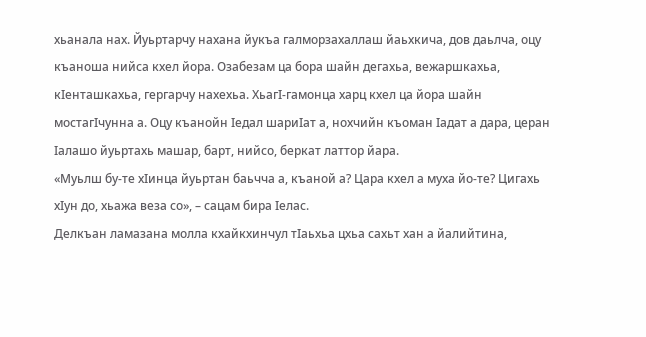хьанала нах. Йуьртарчу нахана йукъа галморзахаллаш йаьхкича, дов даьлча, оцу къаноша нийса кхел йора. Озабезам ца бора шайн дегахьа, вежаршкахьа, кIенташкахьа, гергарчу нахехьа. ХьагI-гамонца харц кхел ца йора шайн мостагIчунна а. Оцу къанойн Iедал шариIат а, нохчийн къоман Iадат а дара, церан Iалашо йуьртахь машар, барт, нийсо, беркат латтор йара.
«Муьлш бу-те хIинца йуьртан баьчча а, къаной а? Цара кхел а муха йо-те? Цигахь хIун до, хьажа веза со», – сацам бира Iелас.
Делкъан ламазана молла кхайкхинчул тIаьхьа цхьа сахьт хан а йалийтина,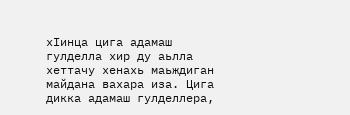хIинца цига адамаш гулделла хир ду аьлла хеттачу хенахь маьждиган майдана вахара иза. Цига дикка адамаш гулделлера,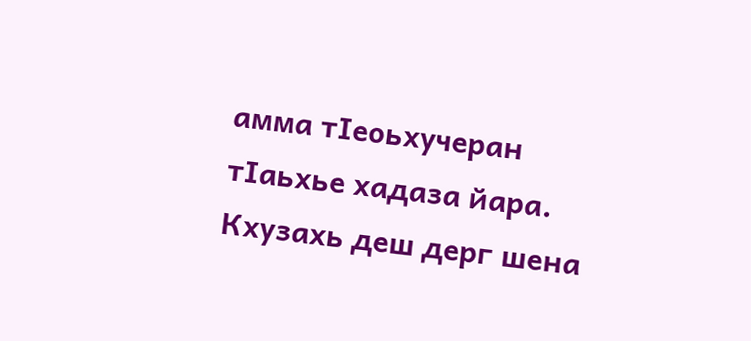амма тIеоьхучеран тIаьхье хадаза йара. Кхузахь деш дерг шена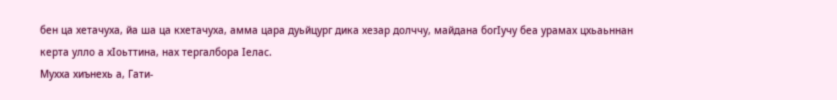бен ца хетачуха, йа ша ца кхетачуха, амма цара дуьйцург дика хезар долччу, майдана богIучу беа урамах цхьаьннан керта улло а хIоьттина, нах тергалбора Iелас.
Мухха хиънехь а, Гати-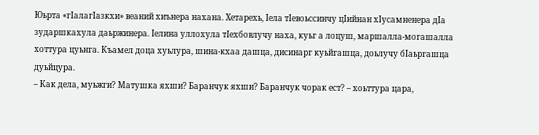Юьрта «гIалагIазкхи» веаний хиънера нахана. Хетарехь, Iела тIевоьссинчу цIийнан xIусамненера дIа зударшкахула даьржинера. Iелина уллохула тIехбовлучу наха, куьг а лоцуш, маршалла-могашалла хоттура цуьнга. Къамел доца хуьлура, шина-кхаа дашца, дисинарг куьйгашца, доьлучу бIаьргашца дуьйцура.
– Как дела, муьжги? Матушка яхши? Баранчук яхши? Баранчук чорак ест? – хоьттура цара,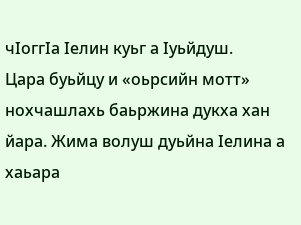чIоггIа Iелин куьг а Iуьйдуш.
Цара буьйцу и «оьрсийн мотт» нохчашлахь баьржина дукха хан йара. Жима волуш дуьйна Iелина а хаьара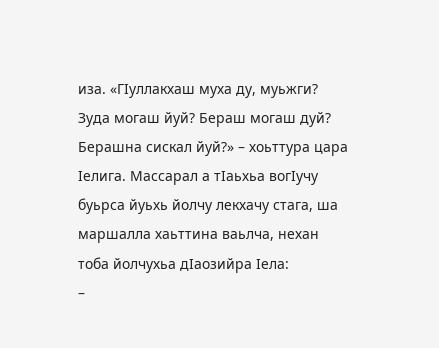иза. «ГIуллакхаш муха ду, муьжги? Зуда могаш йуй? Бераш могаш дуй? Берашна сискал йуй?» – хоьттура цара Iелига. Массарал а тIаьхьа вогIучу буьрса йуьхь йолчу лекхачу стага, ша маршалла хаьттина ваьлча, нехан тоба йолчухьа дIаозийра Iела:
–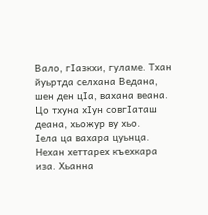Вало, гIазкхи, гуламе. Тхан йуьртда селхана Ведана, шен ден цIа, вахана веана. Цо тхуна хIун совгIаташ деана, хьожур ву хьо.
Iела ца вахара цуьнца. Нехан хеттарех къехкара иза. Хьанна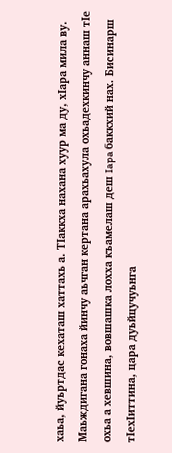хаьа, йуьртдас кехаташ хаттахь а. ТIаккха нахана хуур ма ду, хIара мила ву.
Маьждигана гонаха йинчу аьчган кертана арахьахула охьадехкинчу аннаш тIе охьа а хевшина, вовшашка лохха къамелаш деш Iapa баккхий нах. Бисинарш тIехIиттина, цара дуьйцучуьнга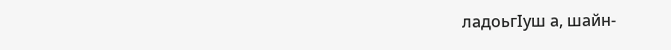ладоьгIуш а, шайн-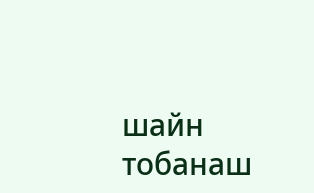шайн тобанаш